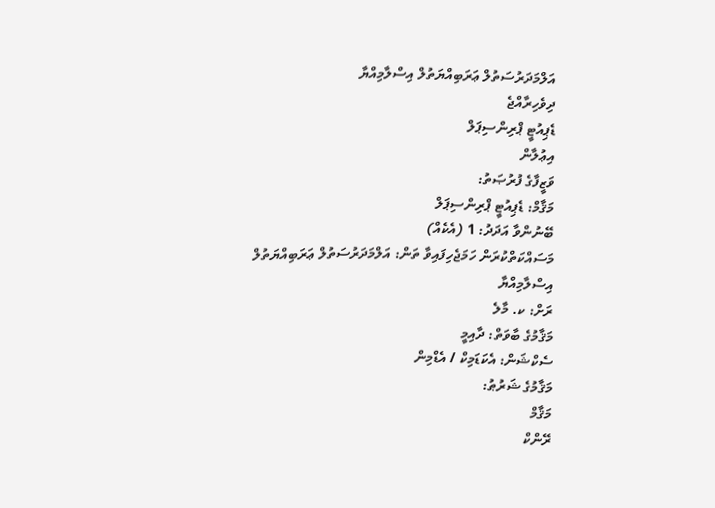އަލްމަދަރުސަތުލް ޢަރަބިއްޔަތުލް އިސްލާމިއްޔާ
ދިވެހިރާއްޖެ
ޑެޕިއުޓީ ޕްރިންސިޕަލް
އިޢުލާން
ވަޒީފާގެ ފުރުޞަތު:
މަޤާމް: ޑެޕިއުޓީ ޕްރިންސިޕަލް
ބޭނުންވާ އަދަދު: 1 (އެކެއް)
މަސައްކަތްކުރަން ހަމަޖެހިފައިވާ ތަން: އަލްމަދަރުސަތުލް ޢަރަބިއްޔަތުލް އިސްލާމިއްޔާ
ރަށް: ކ. މާލެ
މަޤާމުގެ ބާވަތް: ދާއިމީ
ސެކްޝަން: އެކަޑަމިކް / އެޑްމިން
މަޤާމުގެ ޝަރުޠު:
މަޤާމް
ރޭންކް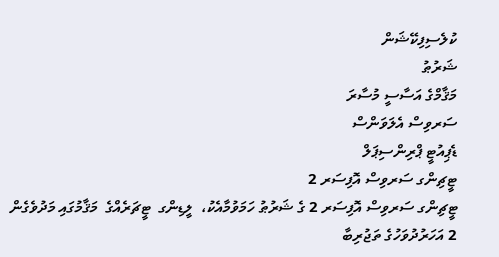ކުލެސިފިކޭޝަން
ޝަރުޠު
މަޤާމްގެ އަސާސީ މުސާރަ
ސަރވިސް އެލަވަންސް
ޑެޕިއުޓީ ޕްރިންސިޕަލް
ޓީޗިންގ ސަރވިސް އޮފިސަރ 2
ޓީޗިންގ ސަރވިސް އޮފިސަރ 2 ގެ ޝަރުޠު ހަމަވުމާއެކު،  ލީޑިންގ  ޓީޗަރެއްގެ  މަޤާމުގައި މަދުވެގެން 2 އަހަރުދުވަހުގެ ތަޖުރިބާ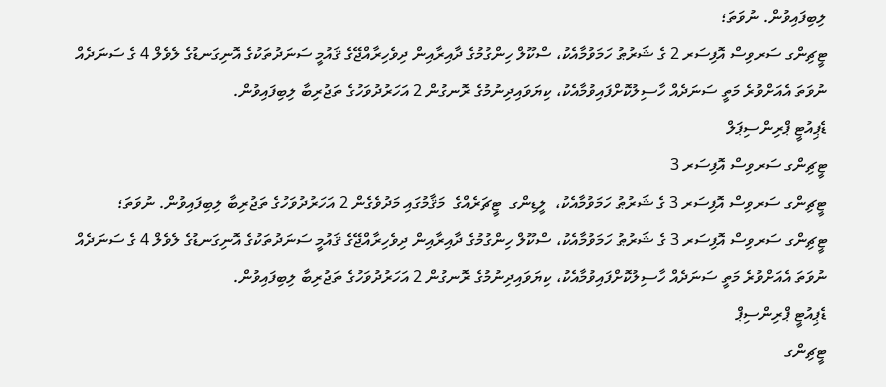ލިބިފައިވުން. ނުވަތަ؛
ޓީޗިންގ ސަރވިސް އޮފިސަރ 2 ގެ ޝަރުޠު ހަމަވުމާއެކު، ސްކޫލް ހިންގުމުގެ ދާއިރާއިން ދިވެހިރާއްޖޭގެ ޤައުމީ ސަނަދުތަކުގެ އޮނިގަނޑުގެ ލެވެލް 4 ގެ ސަނަދެއް ނުވަތަ އެއަށްވުރެ މަތީ ސަނަދެއް ހާސިލުކޮށްފައިވުމާއެކު، ކިޔަވައިދިނުމުގެ ރޮނގުން 2 އަހަރުދުވަހުގެ ތަޖުރިބާ ލިބިފައިވުން.
ޑެޕިއުޓީ ޕްރިންސިޕަލް
ޓީޗިންގ ސަރވިސް އޮފިސަރ 3
ޓީޗިންގ ސަރވިސް އޮފިސަރ 3 ގެ ޝަރުޠު ހަމަވުމާއެކު،  ލީޑިންގ  ޓީޗަރެއްގެ  މަޤާމުގައި މަދުވެގެން 2 އަހަރުދުވަހުގެ ތަޖުރިބާ ލިބިފައިވުން. ނުވަތަ؛
ޓީޗިންގ ސަރވިސް އޮފިސަރ 3 ގެ ޝަރުޠު ހަމަވުމާއެކު، ސްކޫލް ހިންގުމުގެ ދާއިރާއިން ދިވެހިރާއްޖޭގެ ޤައުމީ ސަނަދުތަކުގެ އޮނިގަނޑުގެ ލެވެލް 4 ގެ ސަނަދެއް ނުވަތަ އެއަށްވުރެ މަތީ ސަނަދެއް ހާސިލުކޮށްފައިވުމާއެކު، ކިޔަވައިދިނުމުގެ ރޮނގުން 2 އަހަރުދުވަހުގެ ތަޖުރިބާ ލިބިފައިވުން.
ޑެޕިއުޓީ ޕްރިންސިޕް
ޓީޗިންގ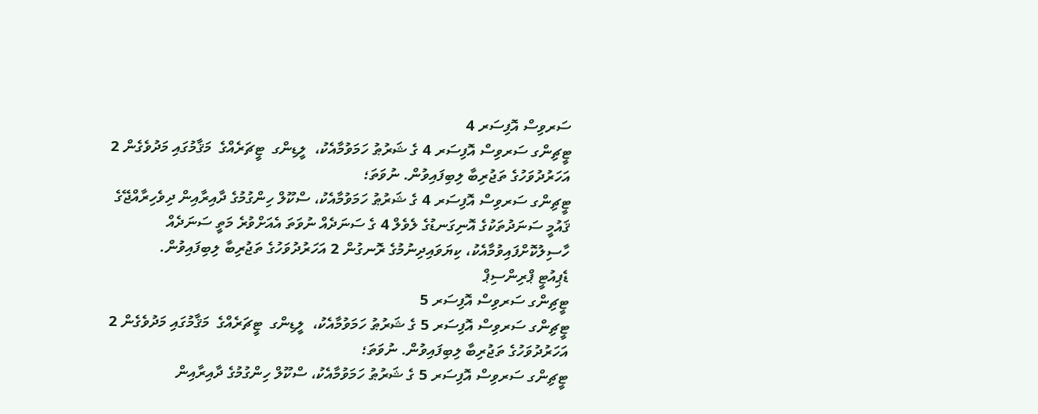ސަރވިސް އޮފިސަރ 4
ޓީޗިންގ ސަރވިސް އޮފިސަރ 4 ގެ ޝަރުޠު ހަމަވުމާއެކު،  ލީޑިންގ  ޓީޗަރެއްގެ  މަޤާމުގައި މަދުވެގެން 2 އަހަރުދުވަހުގެ ތަޖުރިބާ ލިބިފައިވުން. ނުވަތަ؛
ޓީޗިންގ ސަރވިސް އޮފިސަރ 4 ގެ ޝަރުޠު ހަމަވުމާއެކު، ސްކޫލް ހިންގުމުގެ ދާއިރާއިން ދިވެހިރާއްޖޭގެ ޤައުމީ ސަނަދުތަކުގެ އޮނިގަނޑުގެ ލެވެލް 4 ގެ ސަނަދެއް ނުވަތަ އެއަށްވުރެ މަތީ ސަނަދެއް ހާސިލުކޮށްފައިވުމާއެކު، ކިޔަވައިދިނުމުގެ ރޮނގުން 2 އަހަރުދުވަހުގެ ތަޖުރިބާ ލިބިފައިވުން.
ޑެޕިއުޓީ ޕްރިންސިޕް
ޓީޗިންގ ސަރވިސް އޮފިސަރ 5
ޓީޗިންގ ސަރވިސް އޮފިސަރ 5 ގެ ޝަރުޠު ހަމަވުމާއެކު،  ލީޑިންގ  ޓީޗަރެއްގެ  މަޤާމުގައި މަދުވެގެން 2 އަހަރުދުވަހުގެ ތަޖުރިބާ ލިބިފައިވުން. ނުވަތަ؛
ޓީޗިންގ ސަރވިސް އޮފިސަރ 5 ގެ ޝަރުޠު ހަމަވުމާއެކު، ސްކޫލް ހިންގުމުގެ ދާއިރާއިން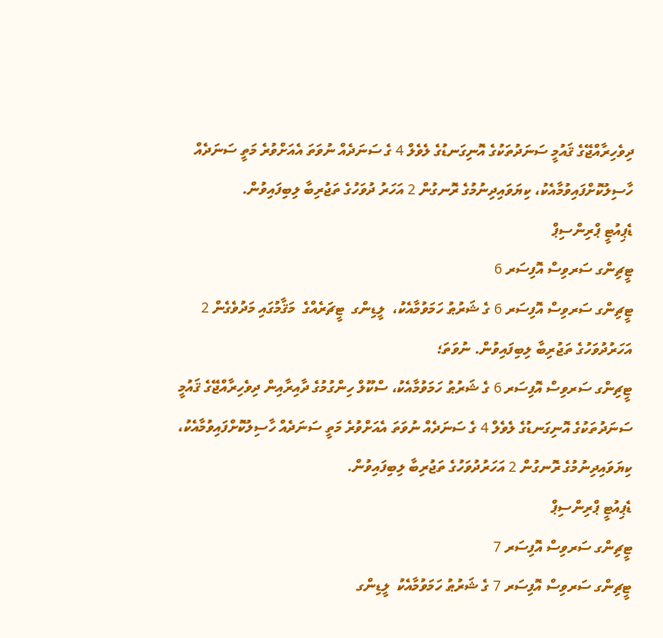ދިވެހިރާއްޖޭގެ ޤައުމީ ސަނަދުތަކުގެ އޮނިގަނޑުގެ ލެވެލް 4 ގެ ސަނަދެއް ނުވަތަ އެއަށްވުރެ މަތީ ސަނަދެއް ހާސިލުކޮށްފައިވުމާއެކު، ކިޔަވައިދިނުމުގެ ރޮނގުން 2 އަހަރު ދުވަހުގެ ތަޖުރިބާ ލިބިފައިވުން.
ޑެޕިއުޓީ ޕްރިންސިޕް
ޓީޗިންގ ސަރވިސް އޮފިސަރ 6
ޓީޗިންގ ސަރވިސް އޮފިސަރ 6 ގެ ޝަރުޠު ހަމަވުމާއެކު،  ލީޑިންގ  ޓީޗަރެއްގެ  މަޤާމުގައި މަދުވެގެން 2 އަހަރުދުވަހުގެ ތަޖުރިބާ ލިބިފައިވުން. ނުވަތަ؛
ޓީޗިންގ ސަރވިސް އޮފިސަރ 6 ގެ ޝަރުޠު ހަމަވުމާއެކު، ސްކޫލް ހިންގުމުގެ ދާއިރާއިން ދިވެހިރާއްޖޭގެ ޤައުމީ ސަނަދުތަކުގެ އޮނިގަނޑުގެ ލެވެލް 4 ގެ ސަނަދެއް ނުވަތަ އެއަށްވުރެ މަތީ ސަނަދެއް ހާސިލުކޮށްފައިވުމާއެކު، ކިޔަވައިދިނުމުގެ ރޮނގުން 2 އަހަރުދުވަހުގެ ތަޖުރިބާ ލިބިފައިވުން.
ޑެޕިއުޓީ ޕްރިންސިޕް
ޓީޗިންގ ސަރވިސް އޮފިސަރ 7
ޓީޗިންގ ސަރވިސް އޮފިސަރ 7 ގެ ޝަރުޠު ހަމަވުމާއެކު  ލީޑިންގ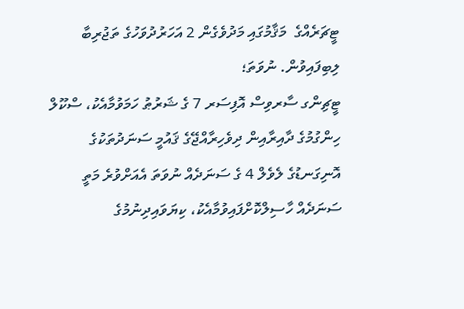ޓީޗަރެއްގެ  މަޤާމުގައި މަދުވެގެން 2 އަހަރުދުވަހުގެ ތަޖުރިބާ ލިބިފައިވުން. ނުވަތަ؛
ޓީޗިންގ ސާރވިސް އޮފިސަރ 7 ގެ ޝަރުޠު ހަމަވުމާއެކު، ސްކޫލް ހިންގުމުގެ ދާއިރާއިން ދިވެހިރާއްޖޭގެ ޤައުމީ ސަނަދުތަކުގެ އޮނިގަނޑުގެ ލެވެލް 4 ގެ ސަނަދެއް ނުވަތަ އެއަށްވުރެ މަތީ ސަނަދެއް ހާސިލްކޮށްފައިވުމާއެކު، ކިޔަވައިދިނުމުގެ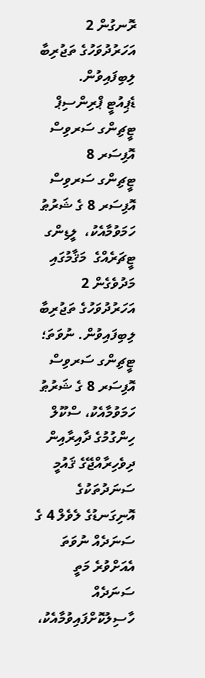ރޮނގުން 2 އަހަރުދުވަހުގެ ތަޖުރިބާ ލިބިފައިވުން.
ޑެޕިއުޓީ ޕްރިންސިޕް
ޓީޗިންގ ސަރވިސް އޮފިސަރ 8
ޓީޗިންގ ސަރވިސް އޮފިސަރ 8 ގެ ޝަރުޠު ހަމަވުމާއެކު،  ލީޑިންގ  ޓީޗަރެއްގެ  މަޤާމުގައި މަދުވެގެން 2 އަހަރުދުވަހުގެ ތަޖުރިބާ ލިބިފައިވުން. ނުވަތަ؛
ޓީޗިންގ ސަރވިސް އޮފިސަރ 8 ގެ ޝަރުޠު ހަމަވުމާއެކު، ސްކޫލް ހިންގުމުގެ ދާއިރާއިން ދިވެހިރާއްޖޭގެ ޤައުމީ ސަނަދުތަކުގެ އޮނިގަނޑުގެ ލެވެލް 4 ގެ ސަނަދެއް ނުވަތަ އެއަށްވުރެ މަތީ ސަނަދެއް ހާސިލުކޮށްފައިވުމާއެކު،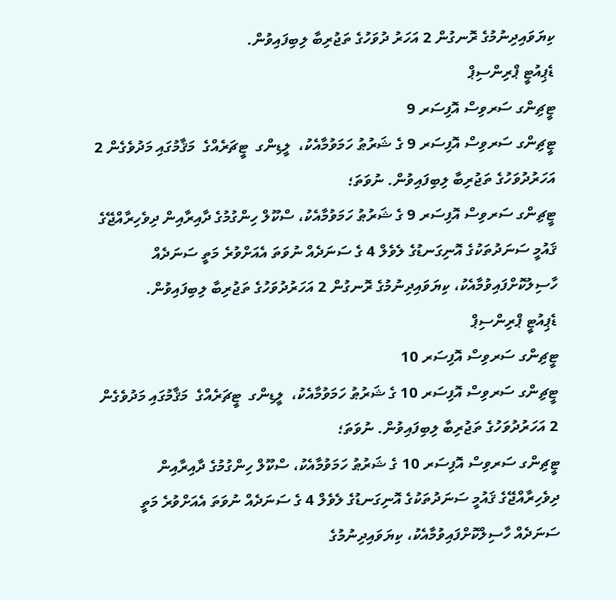ކިޔަވައިދިނުމުގެ ރޮނގުން 2 އަހަރު ދުވަހުގެ ތަޖުރިބާ ލިބިފައިވުން.
ޑެޕިއުޓީ ޕްރިންސިޕް
ޓީޗިންގ ސަރވިސް އޮފިސަރ 9
ޓީޗިންގ ސަރވިސް އޮފިސަރ 9 ގެ ޝަރުޠު ހަމަވުމާއެކު،  ލީޑިންގ  ޓީޗަރެއްގެ  މަޤާމުގައި މަދުވެގެން 2 އަހަރުދުވަހުގެ ތަޖުރިބާ ލިބިފައިވުން. ނުވަތަ؛
ޓީޗިންގ ސަރވިސް އޮފިސަރ 9 ގެ ޝަރުޠު ހަމަވުމާއެކު، ސްކޫލް ހިންގުމުގެ ދާއިރާއިން ދިވެހިރާއްޖޭގެ ޤައުމީ ސަނަދުތަކުގެ އޮނިގަނޑުގެ ލެވެލް 4 ގެ ސަނަދެއް ނުވަތަ އެއަށްވުރެ މަތީ ސަނަދެއް ހާސިލުކޮށްފައިވުމާއެކު، ކިޔަވައިދިނުމުގެ ރޮނގުން 2 އަހަރުދުވަހުގެ ތަޖުރިބާ ލިބިފައިވުން.
ޑެޕިއުޓީ ޕްރިންސިޕް
ޓީޗިންގ ސަރވިސް އޮފިސަރ 10
ޓީޗިންގ ސަރވިސް އޮފިސަރ 10 ގެ ޝަރުޠު ހަމަވުމާއެކު،  ލީޑިންގ  ޓީޗަރެއްގެ  މަޤާމުގައި މަދުވެގެން 2 އަހަރުދުވަހުގެ ތަޖުރިބާ ލިބިފައިވުން. ނުވަތަ؛
ޓީޗިންގ ސަރވިސް އޮފިސަރ 10 ގެ ޝަރުޠު ހަމަވުމާއެކު، ސްކޫލް ހިންގުމުގެ ދާއިރާއިން ދިވެހިރާއްޖޭގެ ޤައުމީ ސަނަދުތަކުގެ އޮނިގަނޑުގެ ލެވެލް 4 ގެ ސަނަދެއް ނުވަތަ އެއަށްވުރެ މަތީ ސަނަދެއް ހާސިލްކޮށްފައިވުމާއެކު، ކިޔަވައިދިނުމުގެ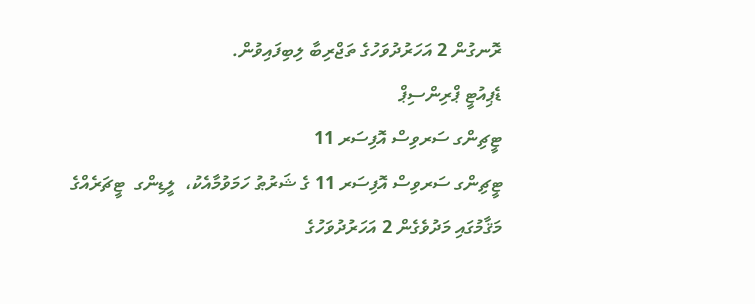ރޮނގުން 2 އަހަރުދުވަހުގެ ތަޖްރިބާ ލިބިފައިވުން.
ޑެޕިއުޓީ ޕްރިންސިޕް
ޓީޗިންގ ސަރވިސް އޮފިސަރ 11
ޓީޗިންގ ސަރވިސް އޮފިސަރ 11 ގެ ޝަރުޠު ހަމަވުމާއެކު،  ލީޑިންގ  ޓީޗަރެއްގެ  މަޤާމުގައި މަދުވެގެން 2 އަހަރުދުވަހުގެ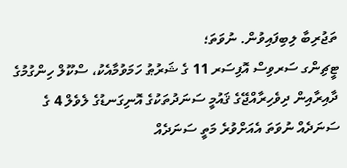ތަޖުރިބާ ލިބިފައިވުން. ނުވަތަ؛
ޓީޗިންގ ސަރވިސް އޮފިސަރ 11 ގެ ޝަރުޠު ހަމަވުމާއެކު، ސްކޫލް ހިންގުމުގެ ދާއިރާއިން ދިވެހިރާއްޖޭގެ ޤައުމީ ސަނަދުތަކުގެ އޮނިގަނޑުގެ ލެވެލް 4 ގެ ސަނަދެއް ނުވަތަ އެއަށްވުރެ މަތީ ސަނަދެއް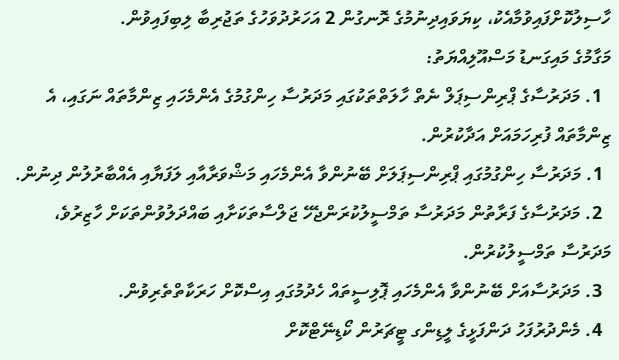ހާސިލުކޮށްފައިވުމާއެކު، ކިޔަވައިދިނުމުގެ ރޮނގުން 2 އަހަރުދުވަހުގެ ތަޖުރިބާ ލިބިފައިވުން.
މަގާމުގެ މައިގަނޑު މަސްއޫލިއްޔަތު:
  1. މަދަރުސާގެ ޕްރިންސިޕަލް ނެތް ހާލަތްތަކުގައި މަދަރުސާ ހިންގުމުގެ އެންމެހައި ޒިންމާތައް ނަގައި، އެ ޒިންމާތައް ފުރިހަމައަށް އަދާކުރުން.
  1. މަދަރުސާ ހިންގުމުގައި ޕްރިންސިޕަލަށް ބޭނުންވާ އެންމެހައި މަޝްވަރާއާއި ލަފަޔާއި އެއްބާރުލުން ދިނުން.
  2. މަދަރުސާގެ ފަރާތުން މަދަރުސާ ތަމްސީލުކުރަންޖެހޭ ޖަލްސާތަކަށާއި ބައްދަލުވުންތަކަށް ހާޒިރުވެ، މަދަރުސާ ތަމްސީލުކުރުން.
  3. މަދަރުސާއަށް ބޭނުންވާ އެންމެހައި ޕޮލިސީތައް ހެދުމުގައި އިސްކޮށް ހަރަކާތްތެރިވުން.
  4. މެންދުރުފަހު ދަންފަޅީގެ ލީޑިންގ ޓީޗަރުން ކޯޑިނޭޓްކޮށް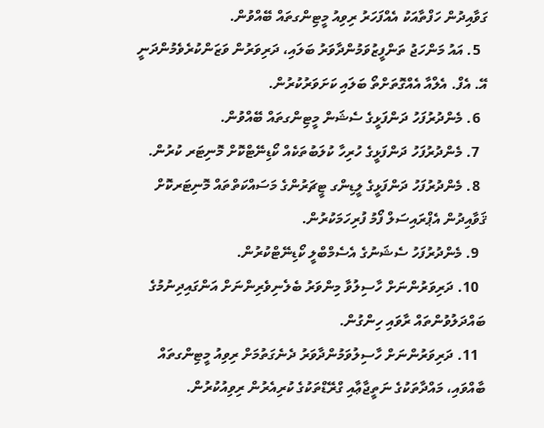ގަވާއިދުން ހަފްތާއަކު އެއްފަހަރު ރިވިއު މީޓިންގތައް ބޭއްވުން.
  5. އައު މަންހަޖު ތަންފީޒުވަމުންދާވަރު ބަލައި، ދަރިވަރުން ވަޒަންކުރެވެމުންދަނީ އޭ. އެފް. އެލްއާ އެއްގޮތަށްތޯ ބަލައި ކަށަވަރުކުރުން.
  6. މެންދުރުފަހު ދަންފަޅީގެ ސެޝަން މީޓިންގތައް ބޭއްވުން.
  7. މެންދުރުފަހު ދަންފަޅީގެ ހުރިހާ ކުލަބުތަކެއް ކޯޑިނޭޓްކޮށް މޮނިޓަރ ކުރުން.
  8. މެންދުރުފަހު ދަންފަޅީގެ ލީޑިންގ ޓީޗަރުންގެ މަސައްކަތްތައް މޮނިޓަރކޮށް ޤަވާއިދުން އެޕްރައިސަލް ފޯމު ފުރިހަމަކުރުން.
  9. މެންދުރުފަހު ސެޝަނުގެ އެސެމްބްލީ ކޯޑިނޭޓްކުރުން.
  10. ދަރިވަރުންނަށް ހާސިލުވާ މިންވަރު ބެލެނިވެރިންނަށް އަންގައިދިނުމުގެ ބައްދަލުވުންތައް ރާވައި ހިންގުން.
  11. ދަރިވަރުންނަށް ހާސިލުވަމުންދާވަރު ދެނެގަތުމަށް ރިވިއު މީޓިންގތައް ބާއްވައި، މައްދާތަކުގެ ނަތީޖާޢާއި ގްރޭޑްތަކުގެ ކުރިއެރުން ރިވިއުކުރުން.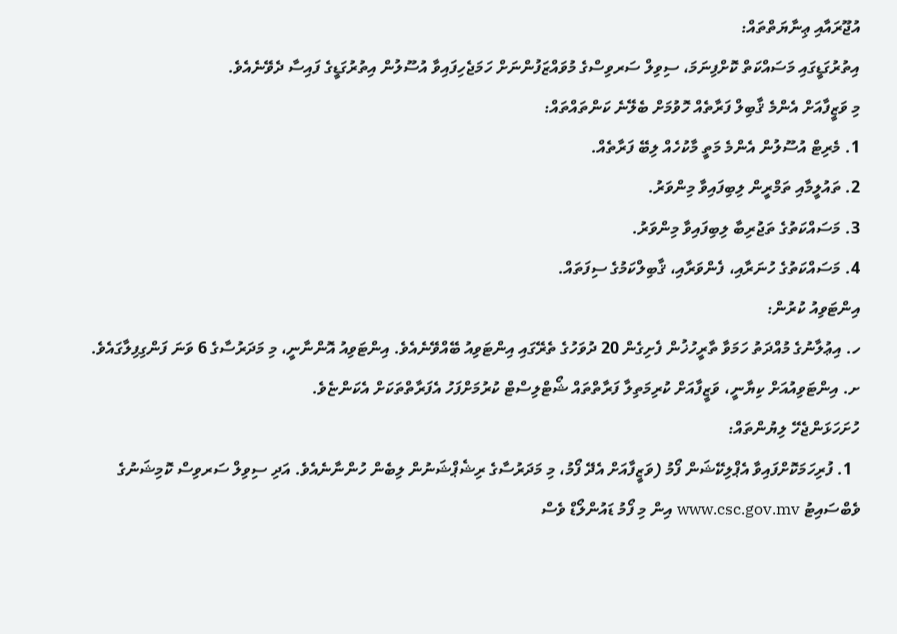އުޖޫރައާއި ޢިނާޔަތްތައް:
އިތުރުގަޑީގައި މަސައްކަތް ކޮށްފިނަމަ، ސިވިލް ސަރވިސްގެ މުވައްޒަފުންނަށް ހަމަޖެހިފައިވާ އުސޫލުން އިތުރުގަޑީގެ ފައިސާ ދެވޭނެއެވެ.
މި ވަޒީފާއަށް އެންމެ ޤާބިލް ފަރާތެއް ހޮވުމަށް ބެލޭނެ ކަންތައްތައް:
1. މެރިޓް އުސޫލުން އެންމެ މަތީ މާކުހެއް ލިބޭ ފަރާތެއް.
2. ތައުލީމާއި ތަމްރީން ލިބިފައިވާ މިންވަރު.
3. މަސައްކަތުގެ ތަޖުރިބާ ލިބިފައިވާ މިންވަރު.
4. މަސައްކަތުގެ ހުނަރާއި، ފެންވަރާއި، ޤާބިލްކަމުގެ ސިފަތައް.
އިންޓަވިއު ކުރުން:
ހ. އިޢުލާނުގެ މުއްދަތު ހަމަވާ ތާރީހުޚުން ފެށިގެން 20 ދުވަހުގެ ތެރޭގައި އިންޓަވިއު ބޭއްވޭނެއެވެ. އިންޓަވިއު އޮންނާނީ، މި މަދަރުސާގެ 6 ވަނަ ފަންގިފިލާގައެވެ.
ށ. އިންޓަވިއުއަށް ކިޔާނީ، ވަޒީފާއަށް ކުރިމަތިލާ ފަރާތްތައް ޝޯޓްލިސްޓް ކުރުމަށްފަހު އެފަރާތްތަކަށް އެކަންޏެވެ.
ހުށަހަޅަންޖެހޭ ލިޔުންތައް:
  1. ފުރިހަމަކޮށްފައިވާ އެޕްލިކޭޝަން ފޯމު (ވަޒީފާއަށް އެދޭ ފޯމު، މި މަދަރުސާގެ ރިޝެޕްޝަނުން ލިބެން ހުންނާނެއެވެ. އަދި ސިވިލް ސަރވިސް ކޮމިޝަނުގެ ވެބްސައިޓު www.csc.gov.mv އިން މި ފޯމު ޑައުންލޯޑް ވެސް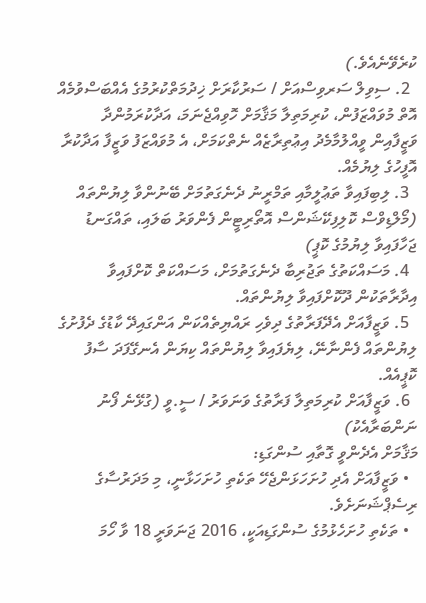ކުރެވޭނެއެވެ.)
  2. ސިވިލް ސަރވިސްއަށް / ސަރުކާރަށް ޚިދުމަތްކުރުމުގެ އެއްބަސްވުމެއް އޮތް މުވައްޒަފުން، ކުރިމަތިލާ މަޤާމަށް ހޮވިއްޖެނަމަ، އަދާކުރަމުންދާ ވަޒީފާއިން ވީއްލުމާމެދު އިޢުތިރާޒެއް ނެތްކަމަށް، އެ މުވައްޒަފު ވަޒީފާ އަދާކުރާ އޮފީހުގެ ލިޔުމެއް.
  3. ލިބިފައިވާ ތަޢުލީމާއި ތަމްރީނު ދެނެގަތުމަށް ބޭނުންވާ ލިޔުންތައް (މޯލްޑިވްސް ކޮލިފިކޭޝަންސް އޮތޯރިޓީން ފެންވަރު ބަލައި، ތައްގަނޑު ޖަހާފައިވާ ލިޔުމުގެ ކޮޕީ)
  4. މަސައްކަތުގެ ތަޖުރިބާ ދެނެގަތުމަށް، މަސައްކަތް ކޮށްފައިވާ އިދާރާތަކުން ދޫކޮށްފައިވާ ލިޔުންތައް.
  5. ވަޒީފާއަށް އެދޭފަރާތުގެ ދިވެހި ރައްޔިތެއްކަން އަންގައިދޭ ކާޑުގެ ދެފުށުގެ ލިޔުންތައް ފެންނާނޭ، ލިޔެފައިވާ ލިޔުންތައް ކިޔަން އެނގޭފަދަ ސާފު ކޮޕީއެއް.
  6. ވަޒީފާއަށް ކުރިމަތިލާ ފަރާތުގެ ވަނަވަރު / ސީ.ވީ (ގުޅޭނެ ފޯނު ނަންބަރާއެކު)
މަޤާމަށް އެދެންވީ ގޮތާއި ސުންގަޑި:
  • ވަޒީފާއަށް އެދި ހުށަހަޅަންޖެހޭ ތަކެތި ހުށަހަޅާނީ، މި މަދަރުސާގެ ރިސެޕްޝަނަށެވެ.
  • ތަކެތި ހުށަހެޅުމުގެ ސުންގަޑިއަކީ، 2016 ޖަނަވަރީ 18 ވާ ހޯމަ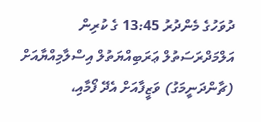ދުވަހުގެ މެންދުރު 13:45 ގެ ކުރިން އަލްމަދްރަސަތުލް ޢަރަބިއްޔަތުލް އިސްލާމިއްޔާއަށް (ޗާންދަނީމަގު) ވަޒީފާއަށް އެދޭ ފޯމާއި،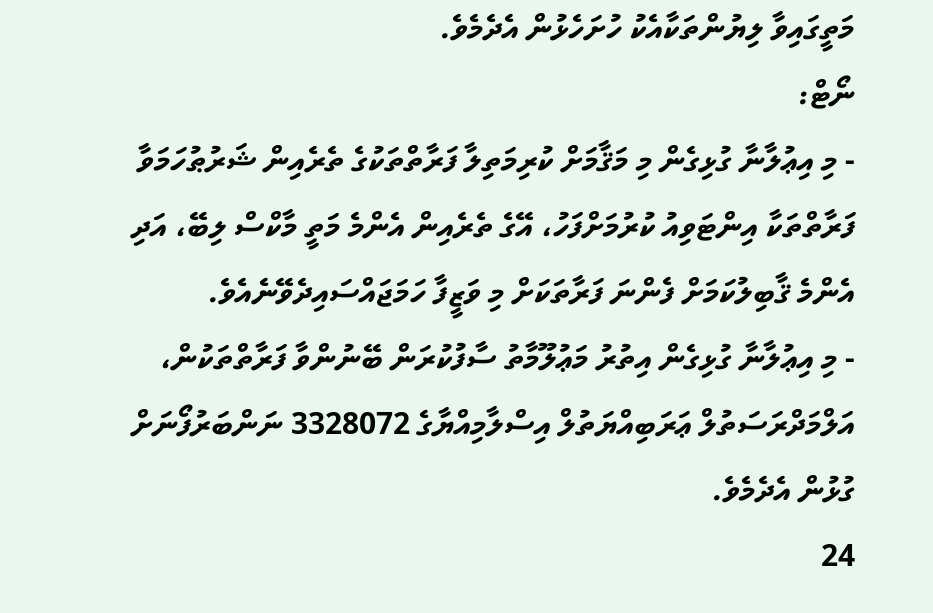މަތީގައިވާ ލިޔުންތަކާއެކު ހުށަހެޅުން އެދެމެވެ.
ނޯޓް:
- މި އިޢުލާނާ ގުޅިގެން މި މަޤާމަށް ކުރިމަތިލާ ފަރާތްތަކުގެ ތެރެއިން ޝަރުޠުހަމަވާ ފަރާތްތަކާ އިންޓަވިއު ކުރުމަށްފަހު، އޭގެ ތެރެއިން އެންމެ މަތީ މާކްސް ލިބޭ، އަދި އެންމެ ޤާބިލުކަމަށް ފެންނަ ފަރާތަކަށް މި ވަޒީފާ ހަމަޖައްސައިދެވޭނެއެވެ.
- މި އިޢުލާނާ ގުޅިގެން އިތުރު މަޢުލޫމާތު ސާފުކުރަން ބޭނުންވާ ފަރާތްތަކުން، އަލްމަދްރަސަތުލް ޢަރަބިއްޔަތުލް އިސްލާމިއްޔާގެ 3328072 ނަންބަރުފޯނަށް ގުޅުން އެދެމެވެ.
24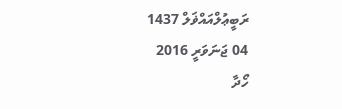ރަބީޢުލްއައްޥަލް 1437
04 ޖަނަވަރީ 2016
ހޯދާ